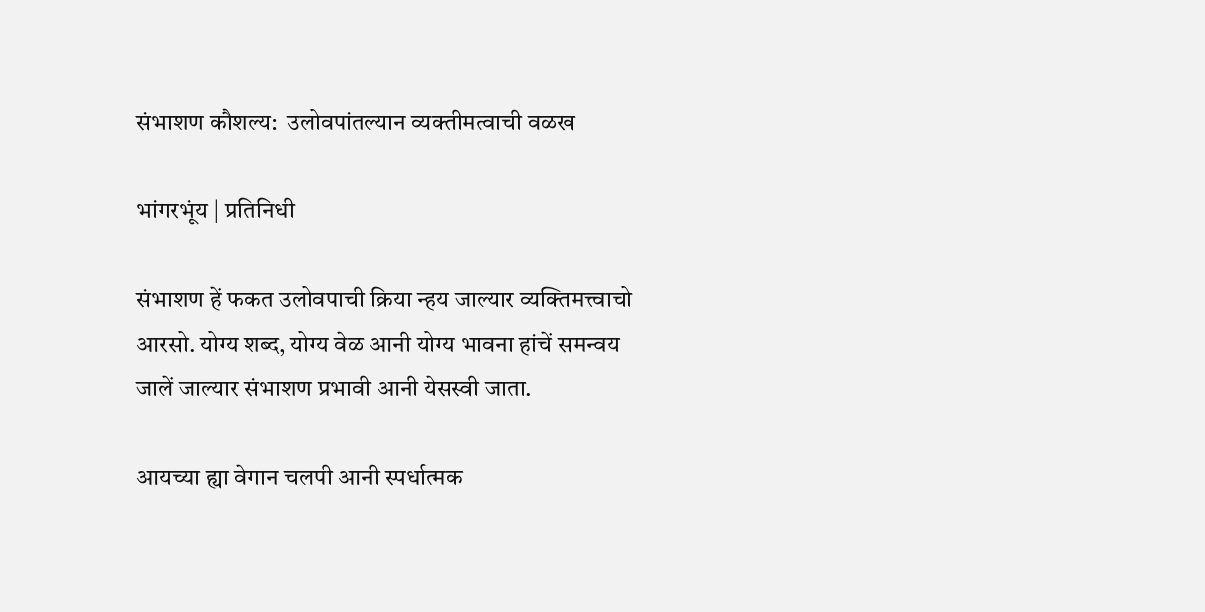संभाशण कौशल्य:  उलोवपांतल्यान व्यक्तीमत्वाची वळख

भांगरभूंय | प्रतिनिधी

संभाशण हें फकत उलोवपाची क्रिया न्हय जाल्यार व्यक्तिमत्त्वाचो आरसो. योग्य शब्द, योग्य वेळ आनी योग्य भावना हांचें समन्वय जालें जाल्यार संभाशण प्रभावी आनी येसस्वी जाता.

आयच्या ह्या वेगान चलपी आनी स्पर्धात्मक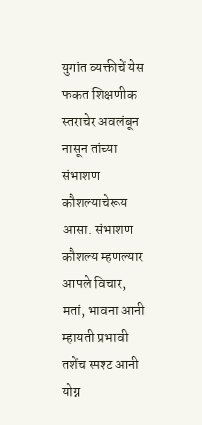युगांत व्यक्तीचें येस फकत शिक्षणीक स्तराचेर अवलंबून नासून तांच्या संभाशण कौशल्याचेरूय आसा. संभाशण कौशल्य म्हणल्यार आपले विचार, मतां, भावना आनी म्हायती प्रभावी तशेंच स्पश्ट आनी योग्न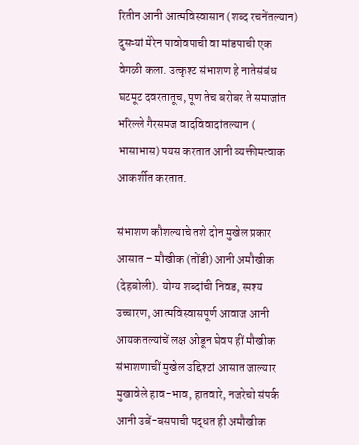रितीन आनी आत्मविस्वासान (शब्द रचनेंतल्यान) दुसऱ्यां मेरेन पावोवपाची वा मांडपाची एक वेगळी कला. उत्कृश्ट संभाशण हे नातेसंबंध घटमूट दवरतातूच, पूण तेच बरोबर ते समाजांत भरिल्ले गैरसमज वादविवादांतल्यान ( भासाभास) पयस करतात आनी व्यक्तीमत्वाक आकर्शीत करतात.

संभाशण कौशल्याचे तशे दोन मुखेल प्रकार आसात – मौखीक (तोंडी) आनी अमौखीक (देहबोली). योग्य शब्दांची निवड, स्पश्य उच्चारण, आत्मविस्वासपूर्ण आवाज आनी आयकतल्यांचें लक्ष ओडून घेवप हीं मौखीक संभाशणाचीं मुखेल उद्दिश्टां आसात जाल्यार मुखावेले हाव-भाव, हातवारे, नजरेचो संपर्क आनी उबें-बसपाची पद्धत ही अमौखीक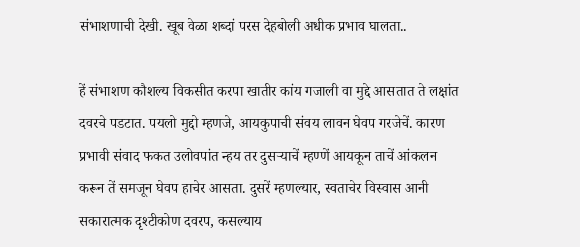संभाशणाची देखी. खूब वेळा शब्दां परस देहबोली अधीक प्रभाव घालता..

हें संभाशण कौशल्य विकसीत करपा खातीर कांय गजाली वा मुद्दे आसतात ते लक्षांत दवरचे पडटात. पयलो मुद्दो म्हणजे, आयकुपाची संवय लावन घेवप गरजेचें. कारण प्रभावी संवाद फकत उलोवपांत न्हय तर दुसऱ्याचें म्हण्णें आयकून ताचें आंकलन करून तें समजून घेवप हाचेर आसता. दुसरें म्हणल्यार, स्वताचेर विस्वास आनी सकारात्मक दृश्टीकोण दवरप, कसल्याय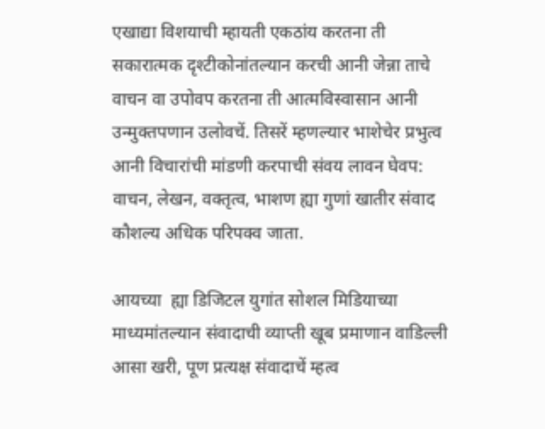एखाद्या विशयाची म्हायती एकठांय करतना ती सकारात्मक दृश्टीकोनांतल्यान करची आनी जेन्ना ताचे वाचन वा उपोवप करतना ती आत्मविस्वासान आनी उन्मुक्तपणान उलोवचें. तिसरें म्हणल्यार भाशेचेर प्रभुत्व आनी विचारांची मांडणी करपाची संवय लावन घेवप: वाचन, लेखन, वक्तृत्व, भाशण ह्या गुणां खातीर संवाद कौशल्य अधिक परिपक्व जाता.

आयच्या  ह्या डिजिटल युगांत सोशल मिडियाच्या माध्यमांतल्यान संवादाची व्याप्ती खूब प्रमाणान वाडिल्ली आसा खरी, पूण प्रत्यक्ष संवादाचें म्हत्व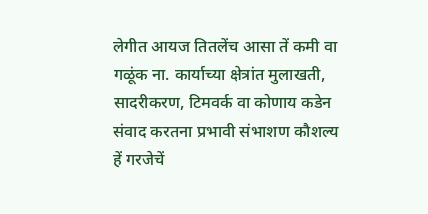लेगीत आयज तितलेंच आसा तें कमी वा गळूंक ना. कार्याच्या क्षेत्रांत मुलाखती, सादरीकरण, टिमवर्क वा कोणाय कडेन संवाद करतना प्रभावी संभाशण कौशल्य हें गरजेचें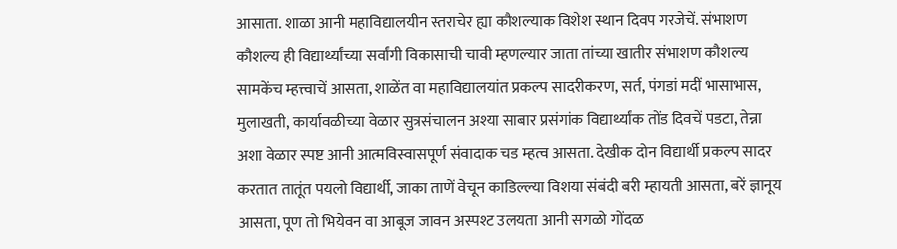आसाता. शाळा आनी महाविद्यालयीन स्तराचेर ह्या कौशल्याक विशेश स्थान दिवप गरजेचें. संभाशण कौशल्य ही विद्यार्थ्यांच्या सर्वांगी विकासाची चावी म्हणल्यार जाता तांच्या खातीर संभाशण कौशल्य सामकेंच म्हत्त्वाचें आसता, शाळेंत वा महाविद्यालयांत प्रकल्प सादरीकरण, सर्त, पंगडां मदीं भासाभास, मुलाखती, कार्यावळीच्या वेळार सुत्रसंचालन अश्या साबार प्रसंगांक विद्यार्थ्यांक तोंड दिवचें पडटा, तेन्ना अशा वेळार स्पष्ट आनी आत्मविस्वासपूर्ण संवादाक चड म्हत्व आसता. देखीक दोन विद्यार्थी प्रकल्प सादर करतात तातूंत पयलो विद्यार्थी, जाका ताणें वेचून काडिल्ल्या विशया संबंदी बरी म्हायती आसता, बरें ज्ञानूय आसता, पूण तो भियेवन वा आबूज जावन अस्पश्ट उलयता आनी सगळो गोंदळ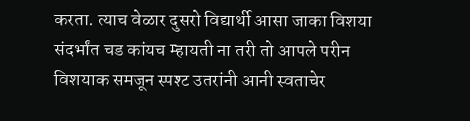करता. त्याच वेळार दुसरो विद्यार्थी आसा जाका विशया संदर्भांत चड कांयच म्हायती ना तरी तो आपले परीन विशयाक समजून स्पश्ट उतरांनी आनी स्वताचेर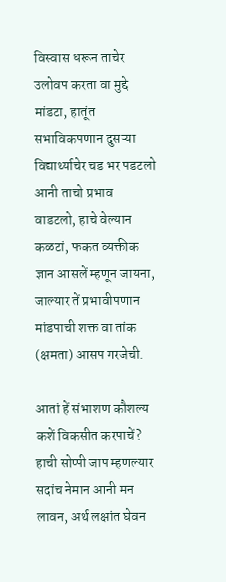विस्वास धरून ताचेर उलोवप करता वा मुद्दे मांडटा, हातूंत सभाविकपणान दुसऱ्या विद्यार्थ्याचेर चड भर पडटलो आनी ताचो प्रभाव वाडटलो, हाचे वेल्यान कळटां, फकत व्यक्तीक ज्ञान आसलें म्हणून जायना, जाल्यार तें प्रभावीपणान मांडपाची शक्त वा तांक (क्षमता) आसप गरजेची.

आतां हें संभाशण कौशल्य कशें विकसीत करपाचें? हाची सोप्पी जाप म्हणल्यार सदांच नेमान आनी मन लावन, अर्थ लक्षांत घेवन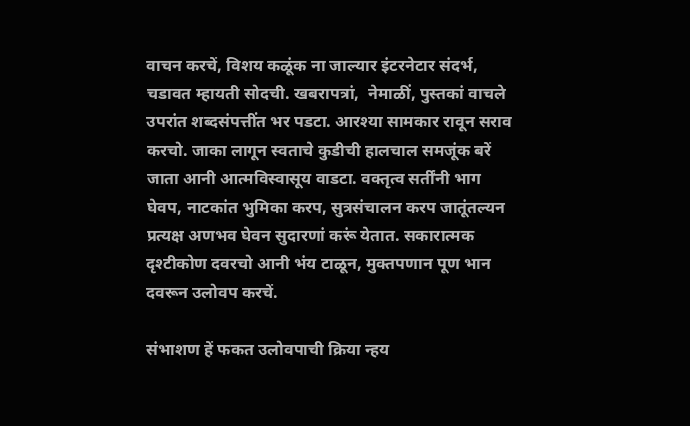वाचन करचें, विशय कळूंक ना जाल्यार इंटरनेटार संदर्भ, चडावत म्हायती सोदची. खबरापत्रां,  नेमाळीं, पुस्तकां वाचले उपरांत शब्दसंपत्तींत भर पडटा. आरश्या सामकार रावून सराव करचो. जाका लागून स्वताचे कुडीची हालचाल समजूंक बरें जाता आनी आत्मविस्वासूय वाडटा. वक्तृत्व सर्तींनी भाग घेवप, नाटकांत भुमिका करप, सुत्रसंचालन करप जातूंतल्यन  प्रत्यक्ष अणभव घेवन सुदारणां करूं येतात. सकारात्मक दृश्टीकोण दवरचो आनी भंय टाळून, मुक्तपणान पूण भान दवरून उलोवप करचें.

संभाशण हें फकत उलोवपाची क्रिया न्हय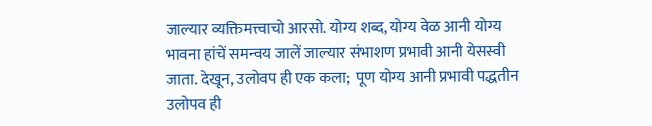जाल्यार व्यक्तिमत्त्वाचो आरसो. योग्य शब्द, योग्य वेळ आनी योग्य भावना हांचें समन्वय जालें जाल्यार संभाशण प्रभावी आनी येसस्वी जाता. देखून, उलोवप ही एक कला;  पूण योग्य आनी प्रभावी पद्धतीन उलोपव ही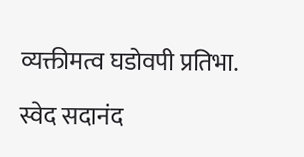व्यक्तीमत्व घडोवपी प्रतिभा.

स्वेद सदानंद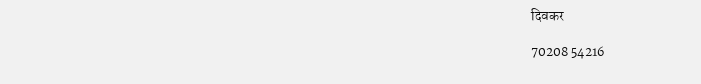दिवकर

70208 54216